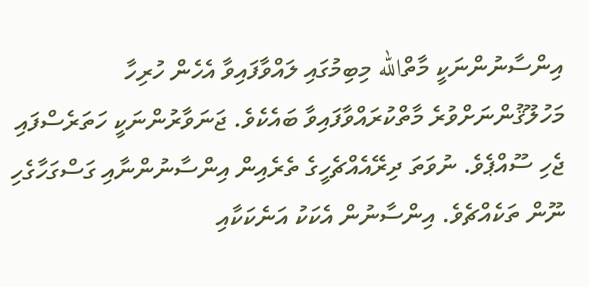އިންސާނުންނަކީ މާތްالله މިބިމުގައި ލައްވާފައިވާ އެހެން ހުރިހާ މަހުލޫޤުންނަށްވުރެ މާތްކުރައްވާފައިވާ ބައެކެވެ. ޖަނަވާރުންނަކީ ހަތަރެސްފައި ޖެހި ސޫއްޕެވެ. ނުވަތަ ދިރޭއެއްޗެހީގެ ތެރެއިން އިންސާނުންނާއި ގަސްގަހާގެހި ނޫން ތަކެއްޗެވެ. އިންސާނުން އެކަކު އަނެކަކާއި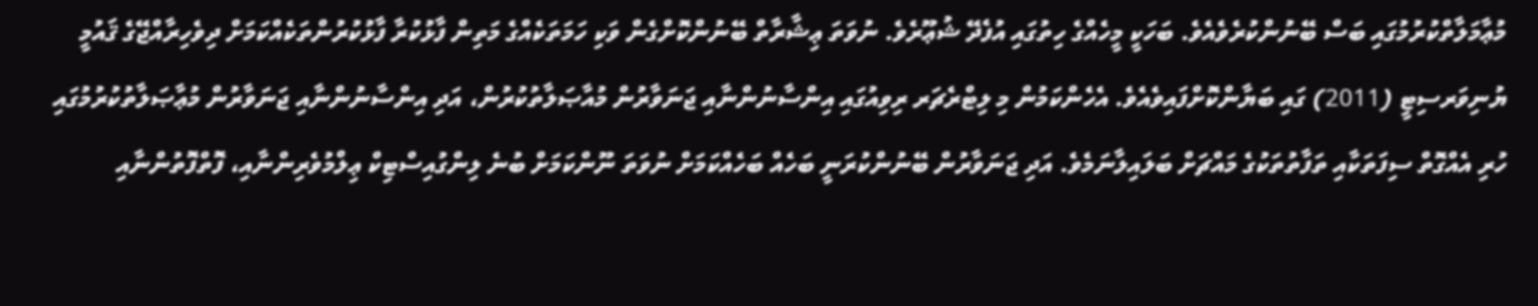މުޢާމަލާތްކުރުމުގައި ބަސް ބޭނުންކުރެވެއެވެ. ބަހަކީ މީހެއްގެ ހިތުގައި އުފެދޭ ޝުޢޫރެވެ. ނުވަތަ ޢިޝާރާތް ބޭނުންކޮށްގެން ވަކި ހަމަތަކެއްގެ މަތިން ފާޅުކުރާ ފާޅުކުރުންތަކެއްކަމަށް ދިވެހިރާއްޖޭގެ ޤައުމީ ޔުނިވަރސިޓީ (2011) ގައި ބަޔާންކޮށްފައިވެއެވެ. އެހެންކަމުން މި ލިޓްރެޗަރ ރިވިއުގައި އިންސާނުންނާއި ޖަނަވާރުން މުއާޞަލާތުކުރުން، އަދި އިންސާނުންނާއި ޖަނަވާރުން މުޢާޞަލާތުކުރުމުގައި ހުރި އެއްގޮތް ސިފަތަކާއި ތަފާތުތަކުގެ މައްޗަށް ބަލައިލާނަމެވެ. އަދި ޖަނަވާރުން ބޭނުންކުރަނީ ބަހެއް ބަހެއްކަމަށް ނުވަތަ ނޫންކަމަށް ބުނެ ލިންގުއިސްޓިކް ޢިލްމުވެރިންނާއި، ފޮތްފޮތުންނާއި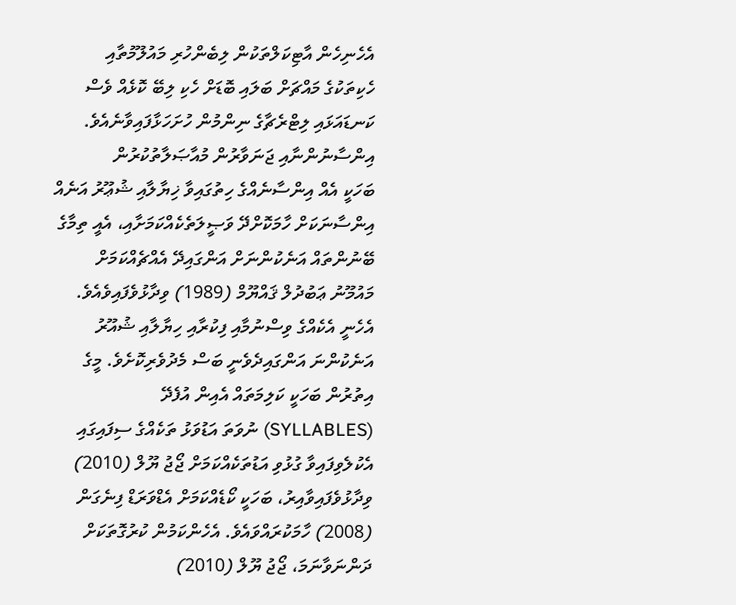އެހެނިހެން އާޓިކަލްތަކުން ލިބެންހުރި މައުލޫމުތާއި ހެކިތަކުގެ މައްޗަށް ބަލައި ބޮޑަށް ހެކި ލިބޭ ކޮޅެއް ވެސް ކަނޑައަޅައި ލިޓްރެޗާގެ ނިންމުން ހުށަހަޅާފައިވާނެއެވެ.
އިންސާނުންނާއި ޖަނަވާރުން މުއާޞަލާތުކުރުން
ބަހަކީ އެއް އިންސާނެއްގެ ހިތުގައިވާ ޚިޔާލާއި ޝުޢޫރު އަނެއް އިންސާނަކަށް ހާމަކޮށްދޭ ވަޞީލަތެކެއްކަމަށާއި، އެއީ ތިމާގެ ބޭނުންތައް އަނެކުންނަށް އަންގައިދޭ އެއްޗެއްކަމަށް މައުމޫނު ޢަބުދުލް ޤައްޔޫމް (1989) ވިދާޅުވެފައިވެއެވެ. އެހެނީ އެކެއްގެ ވިސްނުމާއި ފިކުރާއި ހިޔާލާއި ޝުއޫރު އަނެކުންނަ އަންގައިދެވެނީ ބަސް މެދުވެރިކޮށެވެ. މީގެ އިތުރުން ބަހަކީ ކަލިމަތައް އެއިން އުފެދޭ (SYLLABLES) ނުވަތަ އަޑުވަޅު ތަކެއްގެ ސިފައިގައި އެކުލެވިފައިވާ ގުޅުވި އަޑުތަކެއްކަމަށް ޖޯޖު ޔޫލް (2010) ވިދާޅުވެފައިވާއިރު، ބަހަކީ ކޯޑެއްކަމަށް އެޑްވަރަޑް ފިނެގަން (2008) ހާމަކުރައްވައެވެ. އެހެންކަމުން ކުރުގޮތަކަށް ދަންނަވާނަމަ، ޖޯޖު ޔޫލް (2010)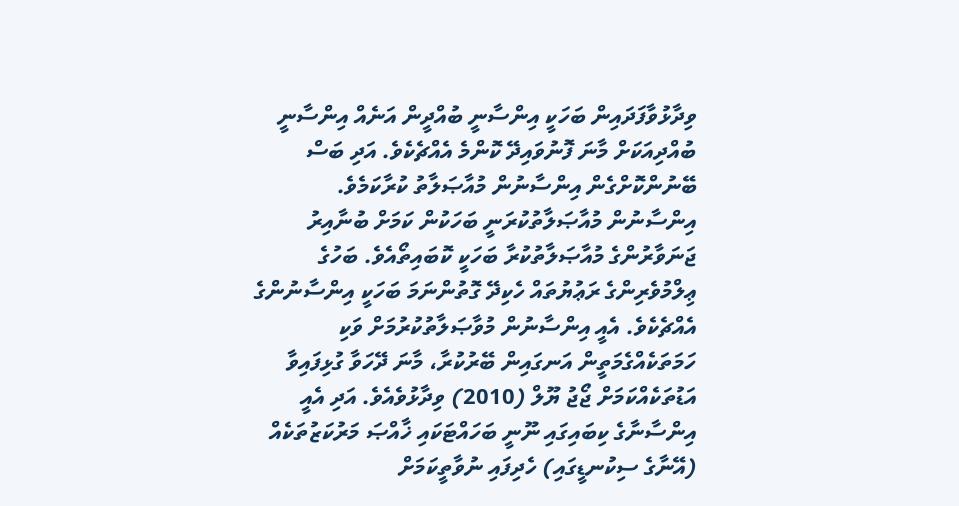ވިދާޅުވާފަދައިން ބަހަކީ އިންސާނީ ބުއްދީން އަނެއް އިންސާނީ ބުއްދިއަކަށް މާނަ ފޮނުވައިދޭ ކޮންމެ އެއްޗެކެވެ. އަދި ބަސް ބޭނުންކޮށްގެން އިންސާނުން މުއާޞަލާތު ކުރާކަމެވެ.
އިންސާނުން މުއާޞަލާތުކުރަނީ ބަހަކުން ކަމަށް ބުނާއިރު ޖަނަވާރުންގެ މުއާޞަލާތުކުރާ ބަހަކީ ކޮބައިތޯއެވެ. ބަހުގެ ޢިލްމުވެރިންގެ ރަޢުޔުތައް ހެކިދޭ ގޮތުންނަމަ ބަހަކީ އިންސާނުންގެ އެއްޗެކެވެ. އެއީ އިންސާނުން މުވާޞަލާތުކުރުމަށް ވަކި ހަމަތަކެއްގެމަތީން އަނގައިން ބޭރުކުރާ، މާނަ ދޭހަވާ ގުޅިފައިވާ އަޑުތަކެއްކަމަށް ޖޯޖު ޔޫލް (2010) ވިދާޅުވެއެވެ. އަދި އެއީ އިންސާނާގެ ކިބައިގައި ނޫނީ ބަހައްޓަކައި ޚާއްޞަ މަރުކަޒުތަކެއް (އޭނާގެ ސިކުނޑީގައި) ހެދިފައި ނުވާތީކަމަށް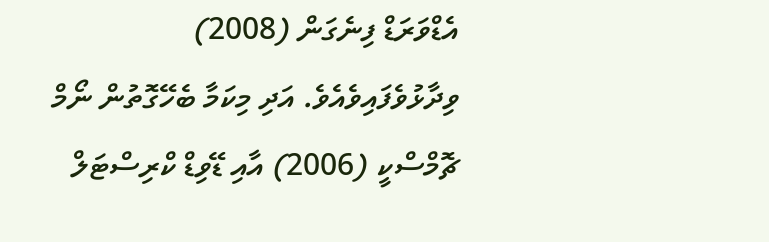އެޑްވަރަޑް ފިނެގަން (2008) ވިދާޅުވެފައިވެއެވެ. އަދި މިކަމާ ބެހޭގޮތުން ނޯމް ޗޮމްސްކީ (2006) އާއި ޑޭވިޑް ކްރިސްޓަލް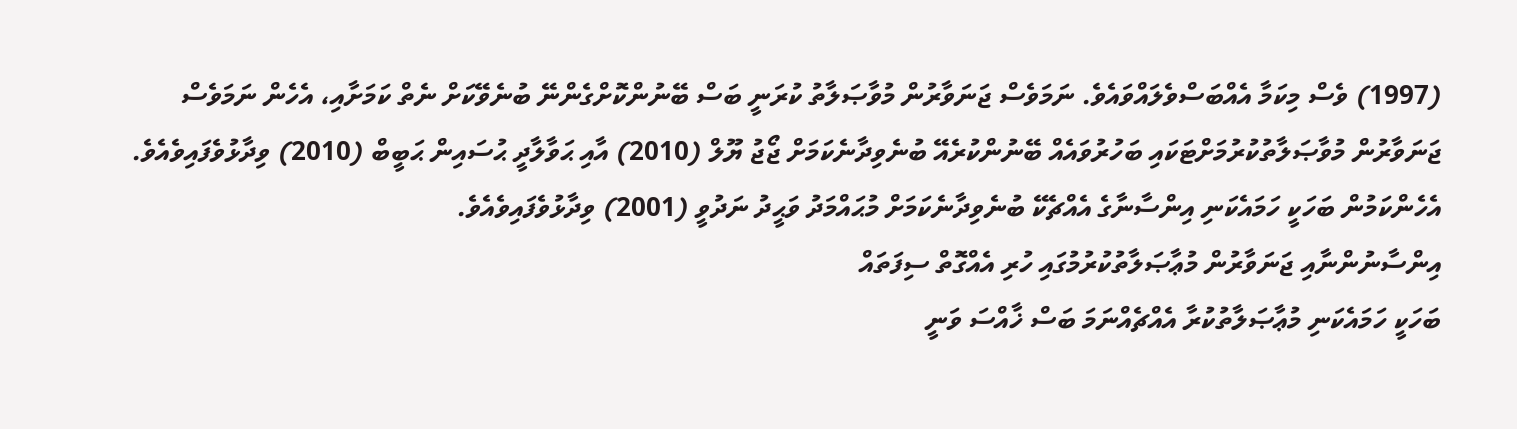(1997) ވެސް މިކަމާ އެއްބަސްވެލައްވައެވެ. ނަމަވެސް ޖަނަވާރުން މުވާޞަލާތު ކުރަނީ ބަސް ބޭނުންކޮށްގެންނޭ ބުނެވޭކަށް ނެތް ކަމަށާއި، އެހެން ނަމަވެސް ޖަނަވާރުން މުވާޞަލާތުކުރުމަށްޓަކައި ބަހުރުވައެއް ބޭނުންކުރެއޭ ބުނެވިދާނެކަމަށް ޖޯޖު ޔޫލް (2010) އާއި ޙަވާލާދީ ޙުސައިން ޙަބީބް (2010) ވިދާޅުވެފައިވެއެވެ. އެހެންކަމުން ބަހަކީ ހަމައެކަނި އިންސާނާގެ އެއްޗެކޭ ބުނެވިދާނެކަމަށް މުޙައްމަދު ވަޙީދު ނަދުވީ (2001) ވިދާޅުވެފައިވެއެވެ.
އިންސާނުންނާއި ޖަނަވާރުން މުޢާޞަލާތުކުރުމުގައި ހުރި އެއްގޮތް ސިފަތައް
ބަހަކީ ހަމައެކަނި މުޢާޞަލާތުކުރާ އެއްޗެއްނަމަ ބަސް ޚާއްސަ ވަނީ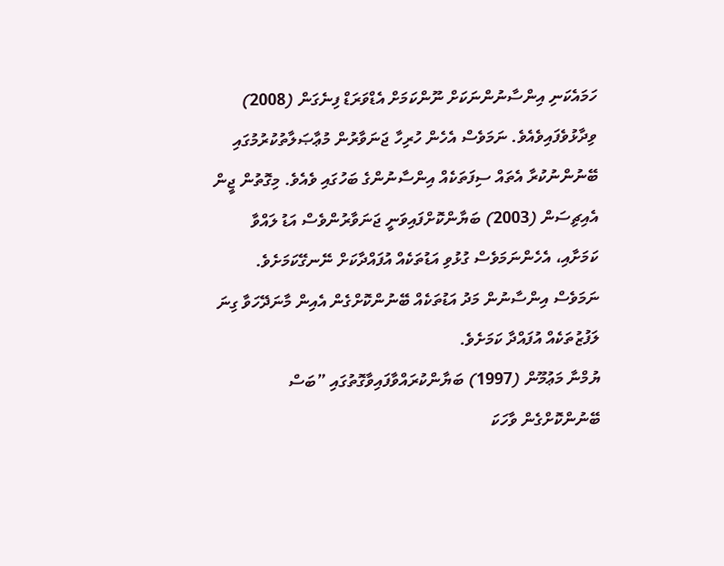ހަމައެކަނި އިންސާނުންނަކަށް ނޫންކަމަށް އެޑްވަރަޑް ފިނެގަން (2008) ވިދާޅުވެފައިވެއެވެ. ނަމަވެސް އެހެން ހުރިހާ ޖަނަވާރުން މުޢާޞަލާތުކުރުމުގައި ބޭނުންނުކުރާ އެތައް ސިފަތަކެއް އިންސާނުންގެ ބަހުގައި ވެއެވެ. މިގޮތުން ޖީން އެއިޗިސަން (2003) ބަޔާންކޮށްފައިވަނީ ޖަނަވާރުންވެސް އަޑު ލައްވާ ކަމަށާއި، އެހެންނަމަވެސް ގުޅުވި އަޑުތަކެއް އުފައްދާކަށް ނޭނގޭކަމަށެވެ. ނަމަވެސް އިންސާނުން މަދު އަޑުތަކެއް ބޭނުންކޮށްގެން އެއިން މާނަދޭހަވާ ގިނަ ލަފުޒުތަކެއް އުފައްދާ ކަމަށެވެ.
ޔުމްނާ މަޢުމޫން (1997) ބަޔާންކުރައްވާފައިވާގޮތުގައި ”ބަސް ބޭނުންކޮށްގެން ވާހަކަ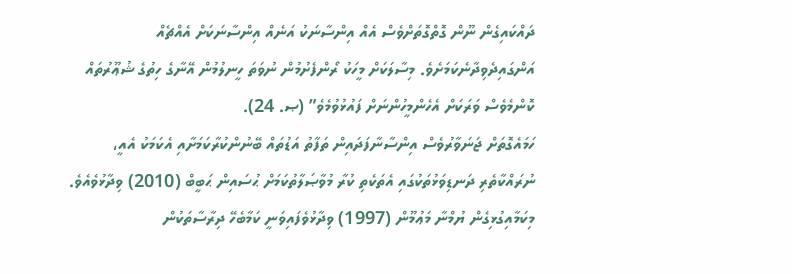ދައްކައިގެން ނޫން ގޮތްގޮތަށްވެސް އެއް އިންސާނަކު އަނެއް އިންސާނަކަށް އެއްޗެއް އަންގައިދެވިދާނެކަމަށެވެ. މިސާލަކަށް މީހަކު ރޯންފެށުމުން ނުވަތަ ހީނލުމުން އޭނާގެ ހިތުގެ ޝުޢޫރުތައް ކޮންމެވެސް ވަރަކަށް އެހެންމީހުންނަށް ފައުޅުވުމެވެ” (ޞ. 24).
ހަމައެގޮތަށް ޖަނަވާރުވެސް އިންސާނާފަދައިން ތަފާތު އަޑުތައް ބޭނުންކުރާކަމަށާއި އެކަމަކު އެއީ، ނުރައްކާތެރި ދަނޑިވަޅުތަކުގައި އެތަކެތި ކުރާ މުވާޞަލާތުކަމަށް ޙުސައިން ޙަބީބް (2010) ވިދާޅުވެއެވެ. މިކަމާއިގުޅިގެން ޔުމްނާ މަޢުމޫން (1997) ވިދާޅުވެފައިވަނީ ކަމާބެހޭ ދިރާސާތަކުން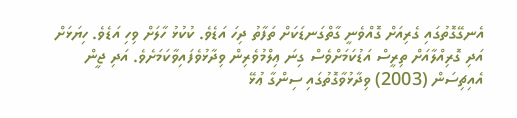އެނގޭގޮތުގައި ގެރިއަށް ގޮއްވެނީ ގާތްގަނޑަކަށް ތަފާތު ދިހަ އަޑެވެ. ކުކުޅު ހާލަށް ވިހި އަޑެވެ. ހިޔަޅަށް އަދި ގޮރިއްލާއަށް ތިރީސް އަޑުކަމަށްވެސް ގިނަ ޢިލްމުވެރިން ވިދާޅުވެފައިވާކަމަށެވެ. އަދި ޖީން އެއިޗިސަން (2003) ވިދާޅުވާގޮތުގައި ސިންގާ ޢުޅޭ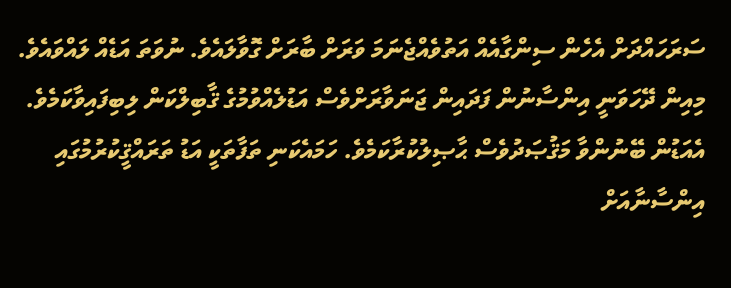ސަރަހައްދަށް އެހެން ސިންގާއެއް އަތުވެއްޖެނަމަ ވަރަށް ބާރަށް ގޮވާލައެވެ. ނުވަތަ އަޑެއް ލައްވައެވެ. މިއިން ދޭހަވަނީ އިންސާނުން ފަދައިން ޖަނަވާރަށްވެސް އަޑުލެއްވުމުގެ ޤާބިލްކަން ލިބިފައިވާކަމެވެ. އެއަޑުން ބޭނުންވާ މަޤުޞަދުވެސް ޙާޞިލުކުރާކަމެވެ. ހަމައެކަނި ތަފާތަކީ އަޑު ތަރައްޤީކުރުމުގައި އިންސާނާއަށް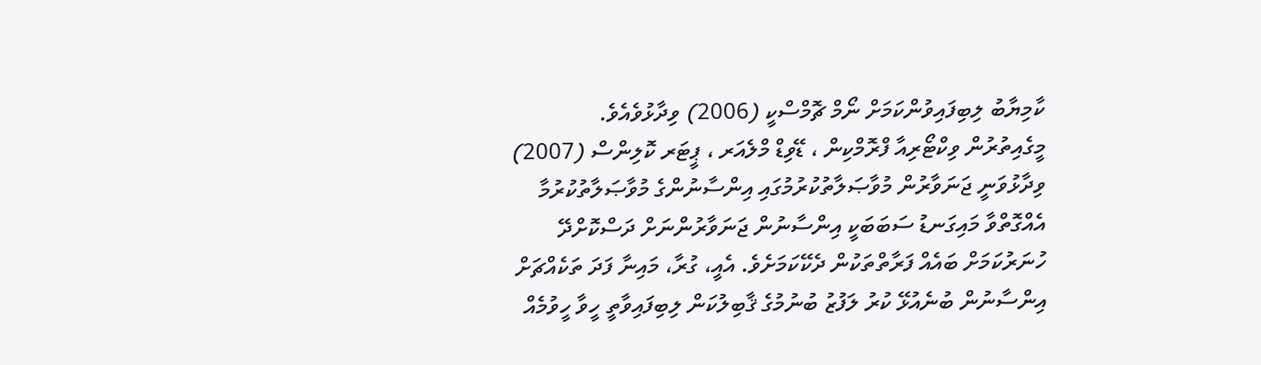ކާމިޔާބު ލިބިފައިވުންކަމަށް ނޯމް ޗޮމްސްކީ (2006) ވިދާޅުވެއެވެ.
މީގެއިތުރުން ވިކްޓޯރިއާ ފްރޮމްކިން ، ޑޭވިޑް މްލެއަރ ، ޕީޓަރ ކޮލިންސް (2007) ވިދާޅުވަނީ ޖަނަވާރުން މުވާޞަލާތުކުރުމުގައި އިންސާނުންގެ މުވާޞަލާތުކުރުމާ އެއްގޮތްވާ މައިގަނޑު ސަބަބަކީ އިންސާނުން ޖަނަވާރުންނަށް ދަސްކޮށްދޭ ހުނަރުކަމަށް ބައެއް ފަރާތްތަކުން ދެކޭކަމަށެވެ. އެއީ، ގުރާ، މައިނާ ފަދަ ތަކެއްޗަށް އިންސާނުން ބުނެއުޅޭ ކުރު ލަފުޒު ބުނުމުގެ ޤާބިލުކަން ލިބިފައިވާތީ ހީވާ ހީވުމެއް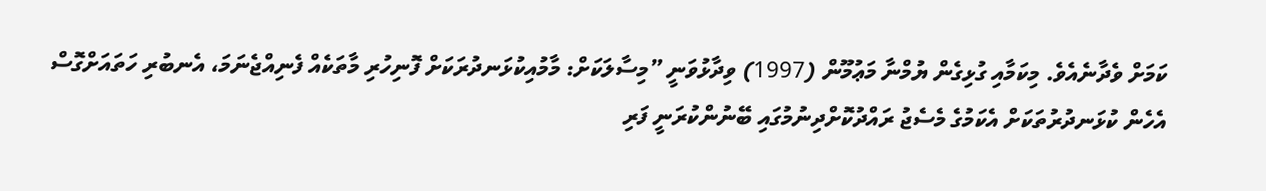ކަމަށް ވެދާނެއެވެ. މިކަމާއި ގުޅިގެން ޔުމްނާ މަޢުމޫން (1997) ވިދާޅުވަނީ ”މިސާލަކަށް: މާމުއިކުޅަނދުރަކަށް ފޮނިހުރި މާތަކެއް ފެނިއްޖެނަމަ، އެނބުރި ހަތައަށްގޮސް އެހެން ކުޅަނދުރުތަކަށް އެކަމުގެ މެސެޖު ރައްދުކޮށްދިނުމުގައި ބޭނުންކުރަނީ ފަރި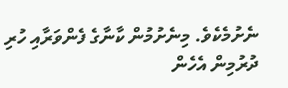ނެށުމެކެވެ. މިނެށުމުން ކާނާގެ ފެންވަރާއި ހުރި ދުރުމިން އެހެން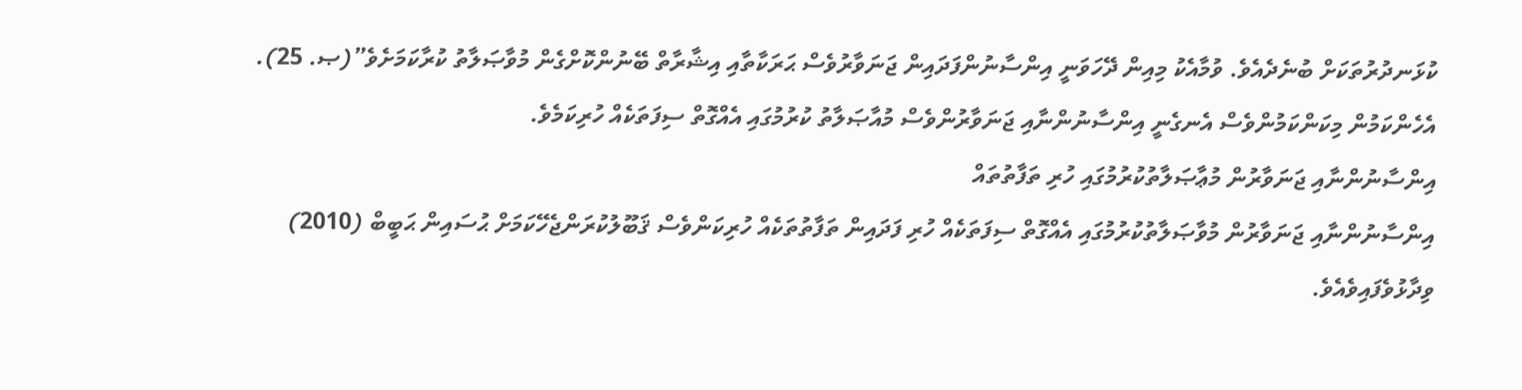ކުޅަނދުރުތަކަށް ބުނެދެއެވެ. ވުމާއެކު މިއިން ދޭހަވަނީ އިންސާނުންފަދައިން ޖަނަވާރުވެސް ޙަރަކާތާއި އިޝާރާތް ބޭނުންކޮށްގެން މުވާޞަލާތު ކުރާކަމަށެވެ”(ޞ. 25). އެހެންކަމުން މިކަންކަމުންވެސް އެނގެނީ އިންސާނުންނާއި ޖަނަވާރުންވެސް މުއާޞަލާތު ކުރުމުގައި އެއްގޮތް ސިފަތަކެއް ހުރިކަމެވެ.
އިންސާނުންނާއި ޖަނަވާރުން މުޢާޞަލާތުކުރުމުގައި ހުރި ތަފާތުތައް
އިންސާނުންނާއި ޖަނަވާރުން މުވާޞަލާތުކުރުމުގައި އެއްގޮތް ސިފަތަކެއް ހުރި ފަދައިން ތަފާތުތަކެއް ހުރިކަންވެސް ޤަބޫލުކުރަންޖެހޭކަމަށް ޙުސައިން ޙަބީބް (2010) ވިދާޅުވެފައިވެއެވެ.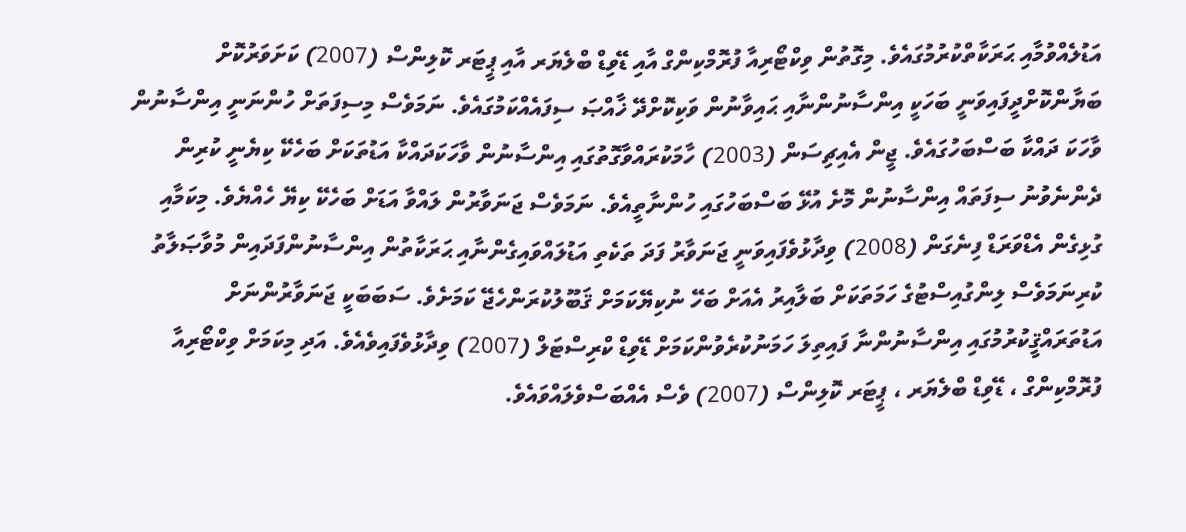އަޑުލެއްވުމާއި ޙަރަކާތްކުރުމުގައެވެ. މިގޮތުން ވިކްޓޯރިއާ ފުރޮމްކިންގް އާއި ޑޭވިޑް ބްލެޔަރ އާއި ޕީޓަރ ކޮލިންސް (2007) ކަށަވަރުކޮށް ބަޔާންކޮށްދީފައިވަނީ ބަހަކީ އިންސާނުންނާއި ޙައިވާނުން ވަކިކޮށްދޭ ޚާއްޞަ ސިފައެއްކަމުގައެވެ. ނަމަވެސް މިސިފަތަށް ހުންނަނީ އިންސާނުން ވާހަކަ ދައްކާ ބަސްބަހުގައެވެ. ޖީން އެއިޗިސަން (2003) ހާމަކުރައްވާގޮތުގައި އިންސާނުން ވާހަކަދައްކާ އަޑުތަކަށް ބަހެކޭ ކިޔެނީ ކުރިން ދެންނެވުނު ސިފަތައް އިންސާނުން މޮށެ އުޅޭ ބަސްބަހުގައި ހުންނާތީއެވެ. ނަމަވެސް ޖަނަވާރުން ލައްވާ އަޑަށް ބަހެކޭ ކިޔޭ ހެއްޔެވެ. މިކަމާއި ގުޅިގެން އެޑްވަރަޑް ފިނެގަން (2008) ވިދާޅުވެފައިވަނީ ޖަނަވާރު ފަދަ ތަކެތި އަޑުލައްވައިގެންނާއި ޙަރަކާތުން އިންސާނުންފަދައިން މުވާޞަލާތު ކުރިނަމަވެސް ލިންގުއިސްޓުގެ ހަމަތަކަށް ބަލާއިރު އެއަށް ބަހޭ ނުކިޔޭކަމަށް ޤަބޫލުކުރަންހެޖޭ ކަމަށެވެ. ސަބަބަކީ ޖަނަވާރުންނަށް އަޑުތަރައްޤީކުރުމުގައި އިންސާނުންނާ ފައިތިލަ ހަމަނުކުރެވުންކަމަށް ޑޭވިޑް ކްރިސްޓަލް (2007) ވިދާޅުވެފައިވެއެވެ. އަދި މިކަމަށް ވިކްޓޯރިއާ ފުރޮމްކިންގް ، ޑޭވިޑް ބްލެޔަރ ، ޕީޓަރ ކޮލިންސް (2007) ވެސް އެއްބަސްވެލައްވައެވެ.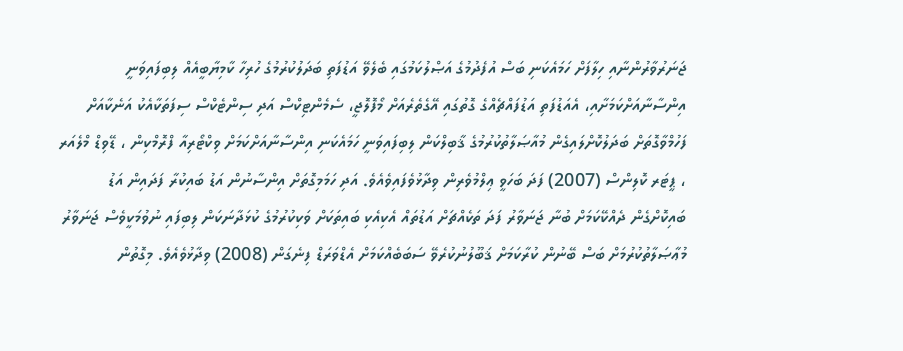ޖަނަރުވާރުންނާއި ހިލާފަށް ހަމައެކަނި ބަސް އުފެދުމުގެ އަޞްލުކަމުގައި ބެލެވޭ އަޑުފަތި ބަދަލުކުރުމުގެ ހުރިހާ ކާމިޔާބީއެއް ލިބިފައިވަނީ އިންސާނާއަށްކަމަށާއި، އެއަޑުފަތި އަޑުފައްޗެއްގެ ގޮތުގައި އޭގެތެރެއަށް މޯފޮލޮޖީ، ސެމެންޓިކްސް އަދި ސިންޓެކްސް ސިފަތަކާއެކު އަނެކާއަށް ފަހުމްވާގޮތަށް ބަދަލުކޮށްލައިގެން މުއާޞަލާތުކުރުމުގެ ޤާބިލްކަން ލިބިފައިވަނީ ހަމައެކަނި އިންސާނާއަށްކަމަށް ވިކްޓޯރިއާ ފްރޮމްކިން ، ޑޭވިޑް މްލެއަރ ، ޕީޓަރ ކޮލިންސް (2007) ފަދަ ބަހަވީ ޢިލްމުވެރިން ވިދާޅުވެފައިވެއެވެ. އަދި ހަމަމިގޮތަށް އިންސާނުން އަޑު ބައިކުރާ ފަދައިން އަޑު ބައިކޮށްގެން ދެއްކޭކަމަށް ބުނާ ޖަނަވާރު ފަދަ ތަކެއްޗަށް އަޑުތައް އެކިއެކި ބައިތަކަށް ވަކިކުރުމުގެ ކުޅަދާނަކަން ލިބިފައި ނުވުމަކީވެސް ޖަނަވާރު މުޢާޞަލާތުކުރުމަށް ބަސް ބޭނުން ކުރާކަމަށް ޤަބޫލުނުކުރެވޭ ސަބަބެއްކަމަށް އެޑްވަރަޑް ފިނެގަން (2008) ވިދާޅުވެއެވެ. މިގޮތުން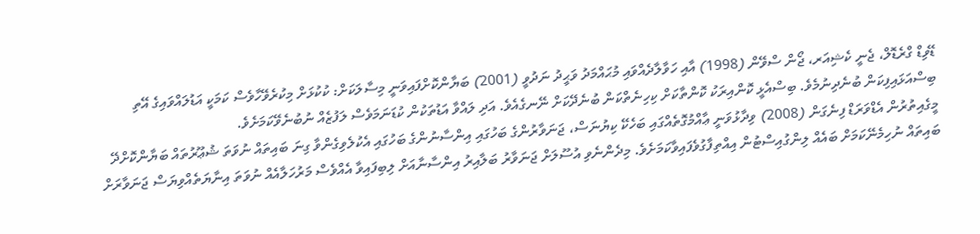ޑޭވިޑް ގްރެޑޮލް، ޖެނީ ކެޝިއަރ، ޖޯން ސްވޭން (1998) އާއި ހަވާލާދެއްވައި މުޙައްމަދު ވަޙީދު ނަދުވީ (2001) ބަޔާންކޮށްފައިވަނީ މިސާލަކަށް: ކުކުޅަށް މިކުރެވޭހާވެސް ކަމަކީ އަޑުލައްވައިގެ އޭތި ބިސްއަޅައިފިކަން ބުނެދިނުމެވެ. ބިސްއެޅީ ކޮންއިރަކު ކޮންތާކަށް ކިހިނެތްކަން ބުނެދޭކަށް ނޭނގެއެވެ. އަދި ލައްވާ އަޑުތަކުން ކުޑަނަމަވެސް ލަފުޒެއް ނުބުނެވޭކަމަށެވެ.
މީގެއިތުރުން އެޑްވަރަޑް ފިނެގަން (2008) ވިދާޅުވަނީ ޢާއްމުގޮތެއްގައި ބަހެކޭ ކިޔުނަސް، ޖަނަވާރުންގެ ބަހުގައި އިންސާނުންގެ ބަހުގައި އެކުލެވިގެންވާ ގިނަ ބައިތައް ނުވަތަ ޝުޢޫރުތައް ބަޔާންކޮށްދޭ ބައިތައް ނުހިމެނޭކަމަށް ބައެއް ލިންގުއިސްޓުން އިއްތިފާގުވެފައިވާކަމަށެވެ. މިދެންނެވި އުސޫލަށް ޖަނަވާރު ބަލާއިރު އިންސާނާއަށް ލިބިފައިވާ އެއްވެސް މަރުހަލާއެއް ނުވަތަ އިނާޔަތެއްވިޔަސް ޖަނަވާރަށް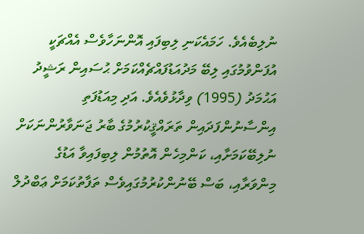ނުލިބެއެވެ. ހަމައެކަނި ލިބިފައި އޮންނަހާވެސް އެއްޗަކީ އުފަންވުމުގައި ލިބޭ މަދުއަޑުފައްޗެއްކަމަށް ޙުސައިން ރަޝީދު އަޙުމަދު (1995) ވިދާޅުވެއެވެ. އަދި މިއަޑުފަތި އިންސާނުންފަދައިން ތަރައްޤީކުރުމުގެ ބާރު ޖަނަވާރުންނަކަށް ނުލިބޭކަމަށާއި، ކަންމިހެން އޮތުމުން ލިބިފައިވާ އަޑުގެ މިންވަރާއި، ބަސް ބޭނުންކުރުމުގައިވެސް ތަފާތުކަމަށް ޢަބްދުލް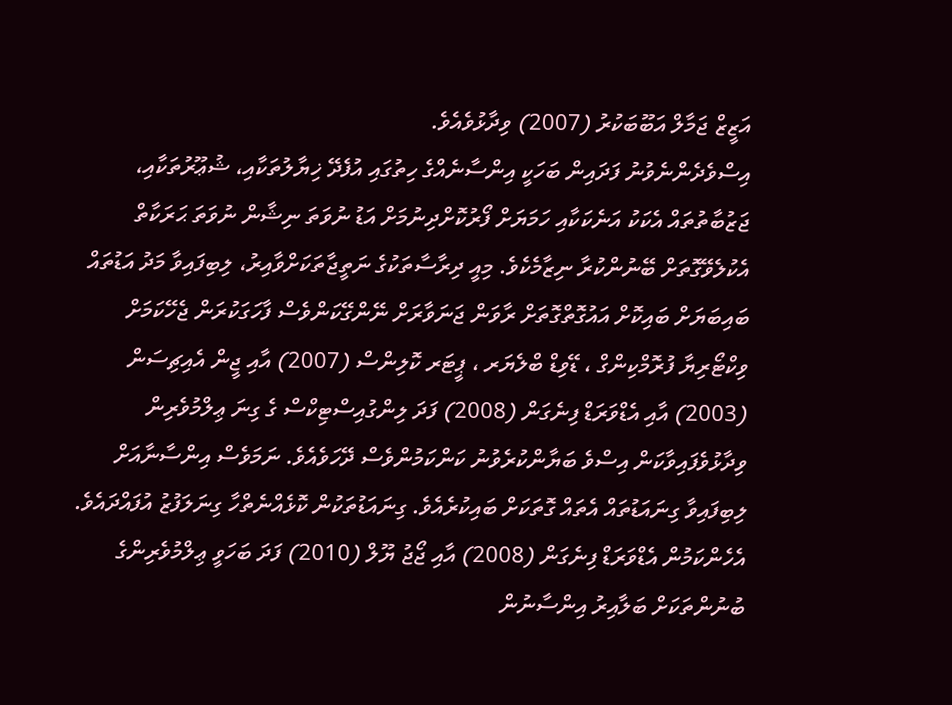އަޒީޒް ޖަމާލް އަބޫބަކުރު (2007) ވިދާޅުވެއެވެ.
އިސްވެދެންނެވުނު ފަދައިން ބަހަކީ އިންސާނެއްގެ ހިތުގައި އުފެދޭ ޚިޔާލުތަކާއި، ޝުޢޫރުތަކާއި، ޖަޒުބާތުތައް އެކަކު އަނެކަކާއި ހަމަޔަށް ފޯރުކޮށްދިނުމަށް އަޑު ނުވަތަ ނިޝާން ނުވަތަ ޙަރަކާތް އެކުލެވޭގޮތަށް ބޭނުންކުރާ ނިޒާމެކެވެ. މިއީ ދިރާސާތަކުގެ ނަތީޖާތަކަށްވާއިރު، ލިބިފައިވާ މަދު އަޑުތައް ބައިބަޔަށް ބައިކޮށް އައުގޮތްގޮތަށް ރާވަން ޖަނަވާރަށް ނޭންގޭކަންވެސް ފާހަގަކުރަން ޖެހޭކަމަށް ވިކްޓޯރިޔާ ފުރޮމްކިންގް ، ޑޭވިޑް ބްލެޔަރ ، ޕީޓަރ ކޮލިންސް (2007) އާއި ޖީން އެއިޗިސަން (2003) އާއި އެޑްވަރަޑް ފިނެގަން (2008) ފަދަ ލިންގުއިސްޓިކްސް ގެ ގިނަ ޢިލްމުވެރިން ވިދާޅުވެފައިވާކަން އިސްވެ ބަޔާންކުރެވުނު ކަންކަމުންވެސް ދޭހަވެއެވެ. ނަމަވެސް އިންސާނާއަށް ލިބިފައިވާ ގިނައަޑުތައް އެތައް ގޮތަކަށް ބައިކުރެއެވެ. ގިނައަޑުތަކުން ކޮޅެއްނެތްހާ ގިނަލަފުޒު އުފައްދައެވެ. އެހެންކަމުން އެޑްވަރަޑް ފިނެގަން (2008) އާއި ޖޯޖު ޔޫލް (2010) ފަދަ ބަހަވީ ޢިލްމުވެރިންގެ ބުނުންތަކަށް ބަލާއިރު އިންސާނުން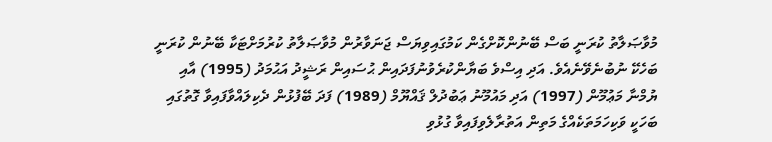މުވާޞަލާތު ކުރަނީ ބަސް ބޭނުންކޮށްގެން ކަމުގައިވިޔަސް ޖަނަވާރުން މުވާޞަލާތު ކުރުމަށްޓަކާ ބޭނުން ކުރަނީ ބަހެކޭ ނުބުނެވޭނެއެވެ. އަދި އިސްވެ ބަޔާންކުރެވުނުފަދައިން ޙުސައިން ރަޝީދު އަޙުމަދު (1995) އާއި ޔުމްނާ މަޢުމޫން (1997) އަދި މައުމޫނު ޢަބުދުލް ޤައްޔޫމް (1989) ފަދަ ބޭފުޅުން ދެކިލައްވާފައިވާ ގޮތުގައި ބަހަކީ ވަކިހަމަތަކެއްގެ މަތިން އަތުރާލެވިފައިވާ ގުޅުވި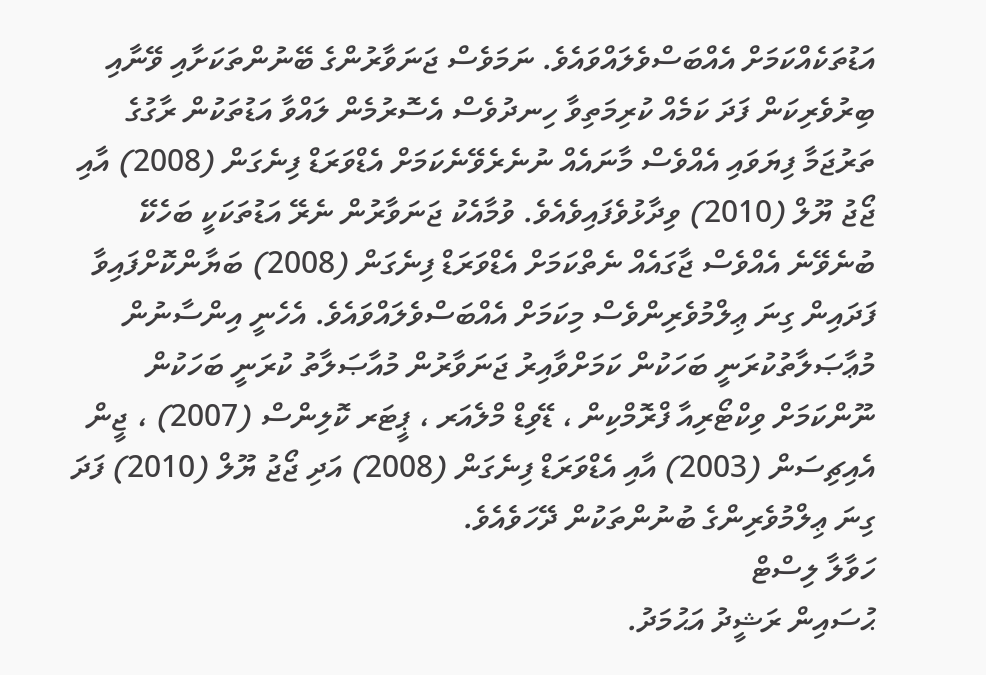އަޑުތަކެއްކަމަށް އެއްބަސްވެލައްވައެވެ. ނަމަވެސް ޖަނަވާރުންގެ ބޭނުންތަކަށާއި ވޭނާއި ބިރުވެރިކަން ފަދަ ކަމެއް ކުރިމަތިވާ ހިނދުވެސް އެސޮރުމެން ލައްވާ އަޑުތަކުން ރާގުގެ ތަރުޖަމާ ފިޔަވައި އެއްވެސް މާނައެއް ނުނެރެވޭނެކަމަށް އެޑްވަރަޑް ފިނެގަން (2008) އާއި ޖޯޖު ޔޫލް (2010) ވިދާޅުވެފައިވެއެވެ. ވުމާއެކު ޖަނަވާރުން ނެރޭ އަޑުތަކަކީ ބަހެކޭ ބުނެވޭނެ އެއްވެސް ޖާގައެއް ނެތްކަމަށް އެޑްވަރަޑް ފިނެގަން (2008) ބަޔާންކޮށްފައިވާ ފަދައިން ގިނަ ޢިލްމުވެރިންވެސް މިކަމަށް އެއްބަސްވެލައްވައެވެ. އެހެނީ އިންސާނުން މުޢާޞަލާތުކުރަނީ ބަހަކުން ކަމަށްވާއިރު ޖަނަވާރުން މުއާޞަލާތު ކުރަނީ ބަހަކުން ނޫންކަމަށް ވިކްޓޯރިއާ ފްރޮމްކިން ، ޑޭވިޑް މްލެއަރ ، ޕީޓަރ ކޮލިންސް (2007) ، ޖީން އެއިޗިސަން (2003) އާއި އެޑްވަރަޑް ފިނެގަން (2008) އަދި ޖޯޖު ޔޫލް (2010) ފަދަ ގިނަ ޢިލްމުވެރިންގެ ބުނުންތަކުން ދޭހަވެއެވެ.
ހަވާލާ ލިސްޓް
ޙުސައިން ރަޝީދު އަޙުމަދު.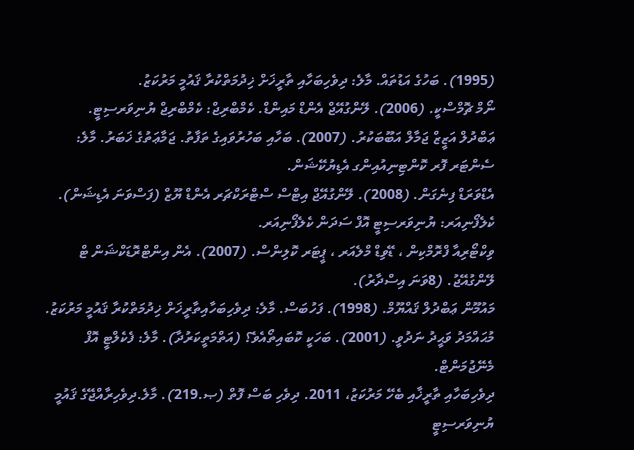(1995). ބަހުގެ އަޑުތައް. މާލެ: ދިވެހިބަހާއި ތާރީޚަށް ޚިދުމަތްކުރާ ޤައުމީ މަރުކަޒު.
ނޯމް ޗޮމްސްކީ. (2006). ލޭންގުއޭޖް އެންޑް މައިންޑް. ކެމްބްރިޖް: ކެމްބްރިޖް ޔުނިވަރސިޓީ.
ޢަބްދުލް އަޒީޒް ޖަމާލް އަބޫބަކުރު. (2007). ބަހާއި ބަހުރުވައިގެ ތަފާތު. ޖަމާޢަތުގެ ޚަބަރު. މާލެ: ސެންޓަރ ފޮރ ކޮންޓިނިއުއިންގ އެޑިޔުކޭޝަން.
އެޑްވަރަޑް ފިނެގަން. (2008). ލޭންގުއޭޖް އިޓްސް ސްޓްރަކްޗަރ އެންޑް ޔޫޒް (ފަސްވަނަ އެޑިޝަން). ކެލެފޯނިއަރ: ޔުނިވަރސިޓީ އޮފް ސަދަން ކެލެފޯނިއަރ.
ވިކްޓޯރިއާ ފްރޮމްކިން ، ޑޭވިޑް މްލެއަރ ، ޕީޓަރ ކޮލިންސް. (2007). އެން އިންޓްރޮޑަކްޝަން ޓް ލޭންގުއޭޖު. (8ވަނަ އިސްދާރު).
މައުމޫން ޢަބްދުލް ޤައްޔޫމް. (1998). ފަހުބަސް. މާލެ: ދިވެހިބަހާއިތާރީޚަށް ޚިދުމަތްކުރާ ޤައުމީ މަރުކަޒު.
މުޙައްމަދު ވަޙީދު ނަދުވީ. (2001). ބަހަކީ ކޮބައިތޯއެވެ؟ (އަތްމަތީކަރުދާ). މާލެ: ފެކެލްޓީ އޮފް މެނޭޖުމަންޓް.
ދިވެހިބަހާއި ތާރީޚާއި ބެހޭ މަރުކަޒު، 2011. ދިވެހި ބަސް ފޮތް (ޞ.219). މާލެ.ދިވެހިރާއްޖޭގެ ޤައުމީ ޔުނިވަރސިޓީ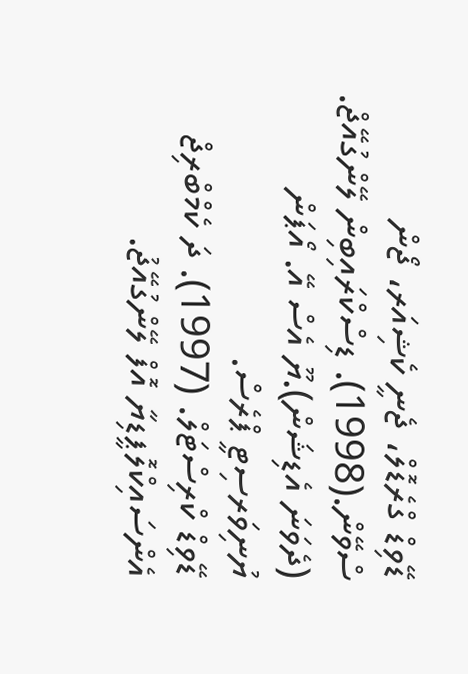ޑޭވިޑް ގްރެޑޮލް، ޖެނީ ކެޝިއަރ، ޖޯން ސްވޭން.(1998). ޑިސްކްރައިބިން ލޭންގުއޭޖް. (ދެވަނަ އެޑިޝަން).ޔޫ އެސް އޭ. އޯޕަން ޔުނިވަރސިޓީ ޕްރެސް.
ޑޭވިޑް ކްރިސްޓަލް. (1997). ދަ ކެމްބްރިޖް އެންސައިކްލޮޕީޑިޔާ އޮފް ލޭންގުއޭޖު.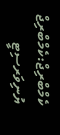ކެމްބްރިޖް:ކެމްބްރިޖް ޔުނިވަރސިޓީ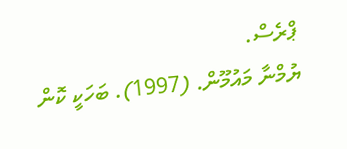ޕްރެސް.
ޔުމްނާ މައުމޫން. (1997). ބަހަކީ ކޮން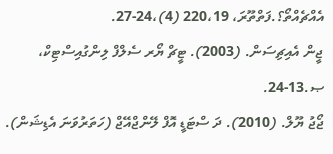އެއްޗެއްތޯ؟.ފަތްތޫރަ، 220،19 (4)،24-27.
ޖީން އެއިޗިސަން. (2003). ޓީޗް ޔޯރ ސެލްފް ލިންގުއިސްޓިކް، ޞ.13-24.
ޖޯޖު ޔޫލް. (2010). ދަ ސްޓަޑީ އޮފް ލޭންޖްއޭޖް (ހަތަރުވަނަ އެޑިޝަން).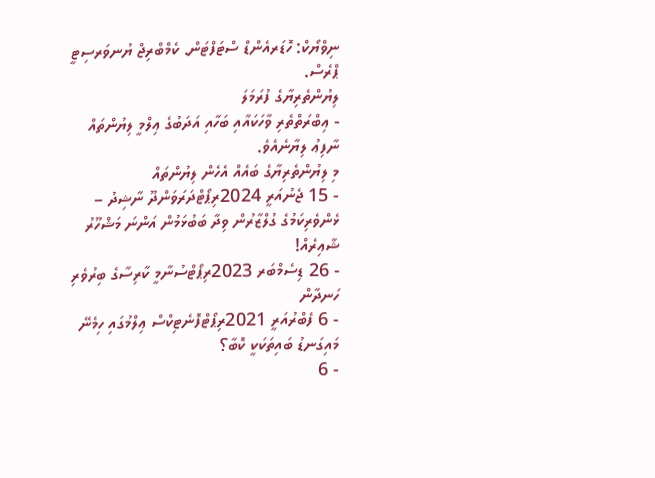ނިވްޔޯކް: ހޮޑަރއެންޑް ސްޓަފްޓަން. ކެމްބްރިޖް ޔުނވަރސިޓީ ޕްރެސް.
ލިޔުންތެރިޔާގެ ފުރަމަލަ
- ޢިބްރަތްތެރި ވާހަކައާއި ބަހާއި އަދަބުގެ ޢިލްމީ ލިޔުންތައް ނާފިޢު ލިޔާނެއެވެ.
މި ލިޔުންތެރިޔާގެ ބައެއް އެހެން ލިޔުންތައް
- 15 ޖެނުއަރީ 2024ރިޕޯޓްދަރަވަންދޫ ނާޝިދު – ޅެންވެރިކަމުގެ ގުލްޒާރުން ވިދާ ބަބުޅަމުން އަންނަ މަޝްހޫރު ޝާޢިރެއް!
- 26 ޑިސެމްބަރ 2023ރިޕޯޓްސުނާމީ ކާރިސާގެ ބިރުވެރި ހަނދާން
- 6 ފެބްރުއަރީ 2021ރިޕޯޓްފޮނެޓިކްސް ޢިލްމުގައި ހިމެނޭ މައިގަނޑު ބައިތަކަކީ ކޮބާ؟
- 6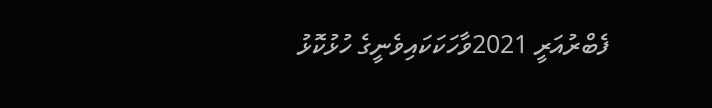ފެބްރުއަރީ 2021ވާހަކަކައިވެނީގެ ހުޅުކޮޅު